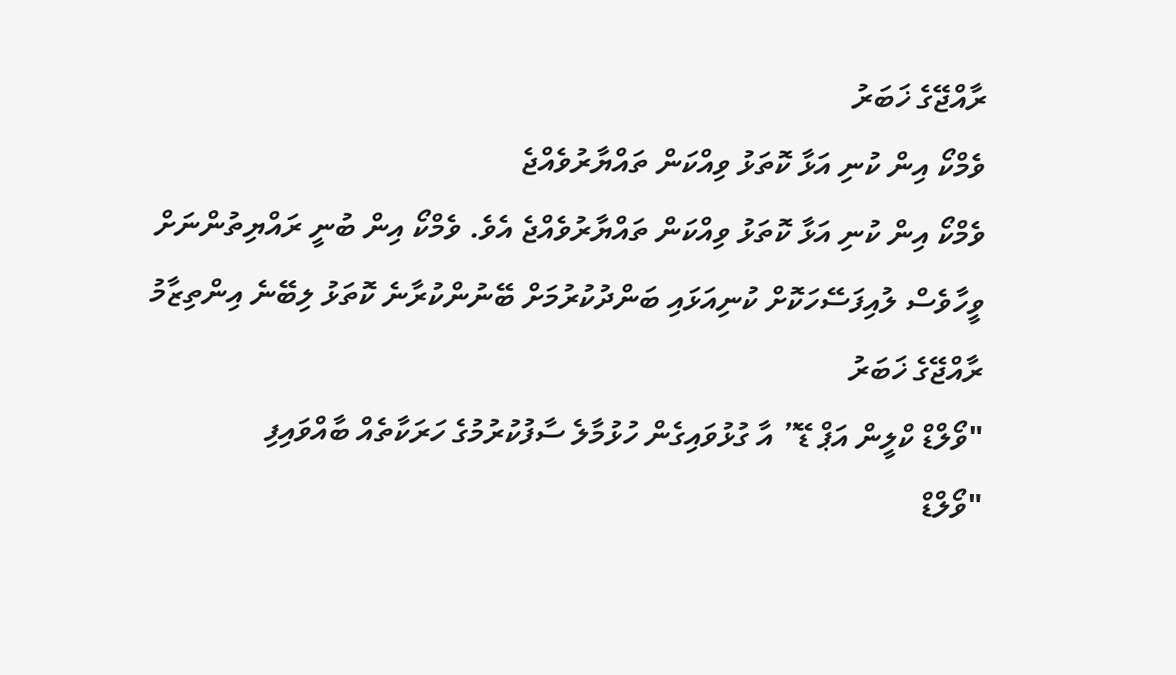ރާއްޖޭގެ ޚަބަރު
ވެމްކޯ އިން ކުނި އަޅާ ކޮތަޅު ވިއްކަން ތައްޔާރުވެއްޖެ
ވެމްކޯ އިން ކުނި އަޅާ ކޮތަޅު ވިއްކަން ތައްޔާރުވެއްޖެ އެވެ. ވެމްކޯ އިން ބުނީ ރައްޔިތުންނަށް ވީހާވެސް ލުއިފަސޭހަކޮށް ކުނިއަޅައި ބަންދުކުރުމަށް ބޭނުންކުރާނެ ކޮތަޅު ލިބޭނެ އިންތިޒާމު
ރާއްޖޭގެ ޚަބަރު
"ވޯލްޑް ކްލީން އަޕް ޑޭ” އާ ގުޅުވައިގެން ހުޅުމާލެ ސާފުކުރުމުގެ ހަރަކާތެއް ބާއްވައިފި
"ވޯލްޑް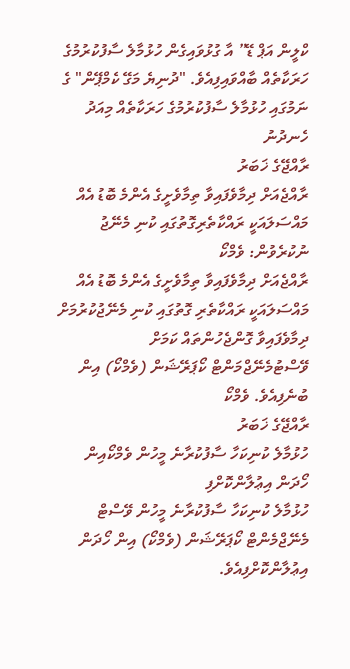ކްލީން އަޕް ޑޭ” އާ ގުޅުވައިގެން ހުޅުމާލެ ސާފުކުރުމުގެ ހަރަކާތެއް ބާއްވައިފިއެވެ. "ދުނިޔެ މަގޭ ކެމްޕޭން" ގެ ނަމުގައި ހުޅުމާލެ ސާފުކުރުމުގެ ހަރަކާތެއް މިއަދު ހެނދުނު
ރާއްޖޭގެ ޚަބަރު
ރާއްޖެއަށް ދިމާވެފައިވާ ތިމާވެށީގެ އެންމެ ބޮޑު އެއް މައްސަލައަކީ ރައްކާތެރިގޮތުގައި ކުނި މެނޭޖު ނުކުރެވުން: ވެމްކޯ
ރާއްޖެއަށް ދިމާވެފައިވާ ތިމާވެށީގެ އެންމެ ބޮޑު އެއް މައްސަލައަކީ ރައްކާތެރި ގޮތުގައި ކުނި މެނޭޖުކުރުމަށް ދިމާވެފައިވާ ގޮންޖެހުންތައް ކަމަށް ވޭސްޓުމެނޭޖްމަންޓް ކޯޕަރޭޝަން (ވެމްކޯ) އިން ބުނެފިއެވެ. ވެމްކޯ
ރާއްޖޭގެ ޚަބަރު
ހުޅުމާލެ ކުނިކަހާ ސާފުކުރާނެ މީހުން ވެމްކޯއިން ހޯދަން އިޢުލާންކޮށްފި
ހުޅުމާލެ ކުނިކަހާ ސާފުކުރާނެ މީހުން ވޭސްޓް މެނޭޖްމެންޓް ކޯޕަރޭޝަން (ވެމްކޯ) އިން ހޯދަން އިޢުލާންކޮށްފިއެވެ.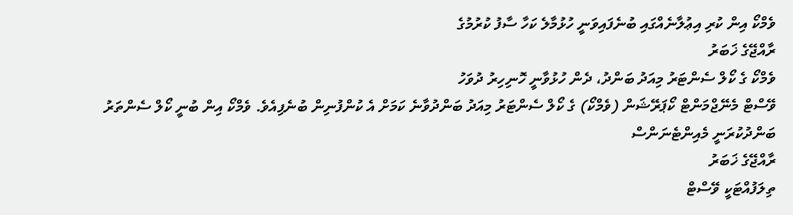ވެމްކޯ އިން ކުރި އިޢުލާނެއްގައި ބުނެފައިވަނީ ހުޅުމާލެ ކަހާ ސާފު ކުރުމުގެ
ރާއްޖޭގެ ޚަބަރު
ވެމްކޯ ގެ ކޯލް ސެންޓަރު މިއަދު ބަންދު، ދެން ހުޅުވާނީ ހޮނިހިރު ދުވަހު
ވޭސްޓް މެނޭޖްމަންޓް ކޯޕަރޭޝަން (ވެމްކޯ) ގެ ކޯލް ސެންޓަރު މިއަދު ބަންދުވާނެ ކަމަށް އެ ކުންފުނިން ބުނެފިއެވެ. ވެމްކޯ އިން ބުނީ ކޯލް ސެންތަރު ބަންދުކުރަނީ މެއިންޓެނަންސް
ރާއްޖޭގެ ޚަބަރު
ތިލަފުއްޓަކީ ވޭސްޓް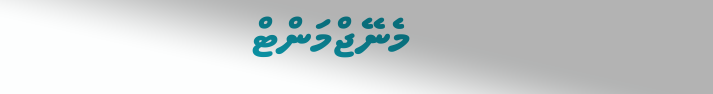މެނޭޖްމަންޓް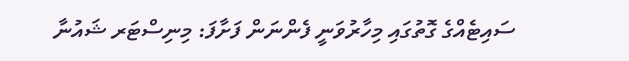ސައިޓެއްގެ ގޮތުގައި މިހާރުވަނީ ފެންނަން ފަށާފަ: މިނިސްޓަރ ޝައުނާ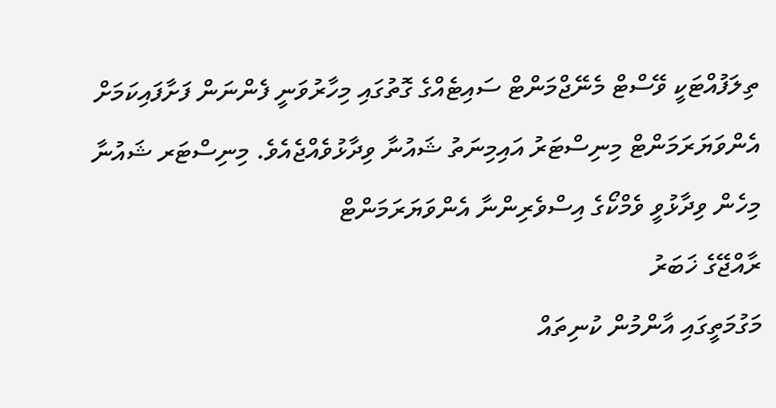ތިލަފުއްޓަކީ ވޭސްޓް މެނޭޖްމަންޓް ސައިޓެއްގެ ގޮތުގައި މިހާރުވަނީ ފެންނަން ފަށާފައިކަމަށް އެންވަޔަރަމަންޓް މިނިސްޓަރު އައިމިނަތު ޝައުނާ ވިދާޅުވެއްޖެއެވެ. މިނިސްޓަރ ޝައުނާ މިހެން ވިދާޅުވީ ވެމްކޯގެ އިސްވެރިންނާ އެންވަޔަރަމަންޓް
ރާއްޖޭގެ ޚަބަރު
މަގުމަތީގައި އާންމުން ކުނިތައް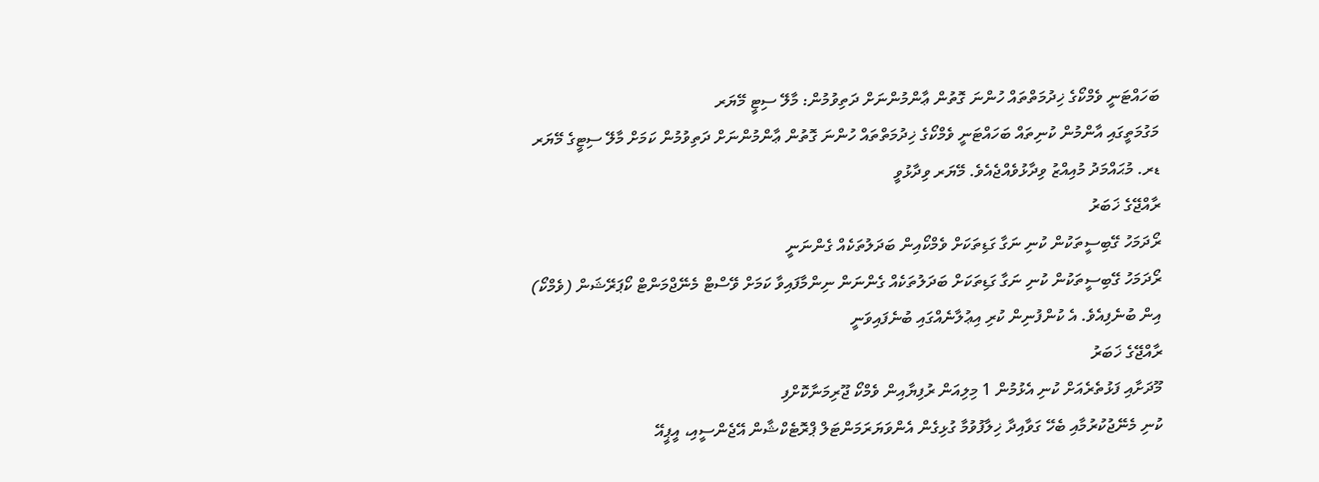ބަހައްޓަނީ ވެމްކޯގެ ޚިދުމަތްތައް ހުންނަ ގޮތުން ޢާންމުންނަށް ދަތިވުމުން: މާލޭ ސިޓީ މޭޔަރ
މަގުމަތީގައި އާންމުން ކުނިތައް ބަހައްޓަނީ ވެމްކޯގެ ޚިދުމަތްތައް ހުންނަ ގޮތުން ޢާންމުންނަށް ދަތިވުމުން ކަމަށް މާލޭ ސިޓީގެ މޭޔަރ ޑރ. މުޙައްމަދު މުއިއްޒު ވިދާޅުވެއްޖެއެވެ. މޭޔަރ ވިދާޅުވީ
ރާއްޖޭގެ ޚަބަރު
ރޯދަމަހު ގޭބިސީތަކުން ކުނި ނަގާ ގަޑިތަކަށް ވެމްކޯއިން ބަދަލުތަކެއް ގެންނަނީ
ރޯދަމަހު ގޭބިސީތަކުން ކުނި ނަގާ ގަޑިތަކަށް ބަދަލުތަކެއް ގެންނަން ނިންމާފައިވާ ކަމަށް ވޭސްޓް މެނޭޖްމަންޓް ކޯޕަރޭޝަން (ވެމްކޯ) އިން ބުނެފިއެވެ. އެ ކުންފުނިން ކުރި އިޢުލާނެއްގައި ބުނެފައިވަނީ
ރާއްޖޭގެ ޚަބަރު
މޫދަށާއި ފަޅުތެރެއަށް ކުނި އެޅުމުން 1 މިލިއަން ރުފިޔާއިން ވެމްކޯ ޖޫރިމަނާކޮށްފި
ކުނި މެނޭޖުކުރުމާއި ބެހޭ ގަވާއިދާ ޚިލާފުވުމާ ގުޅިގެން އެންވަޔަރަމަންޓަލް ޕްރޮޓެކްޝާން އޭޖެންސީއި، އީޕީއޭ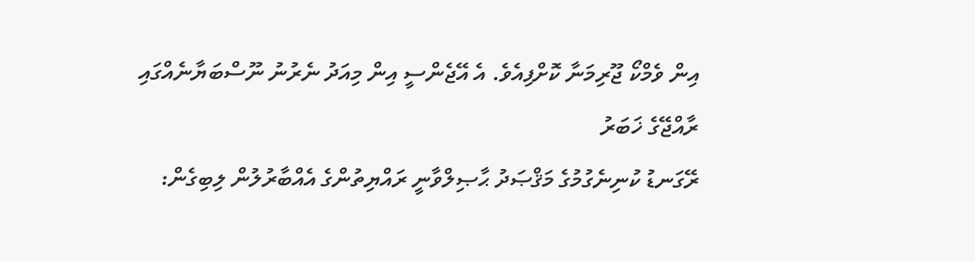އިން ވެމްކޯ ޖޫރިމަނާ ކޮށްފިއެވެ. އެ އޭޖެންސީ އިން މިއަދު ނެރުނު ނޫސްބަޔާނެއްގައި
ރާއްޖޭގެ ޚަބަރު
ރޭގަނޑު ކުނިނެގުމުގެ މަޤްޞަދު ޙާޞިލްވާނީ ރައްޔިތުންގެ އެއްބާރުލުން ލިބިގެން: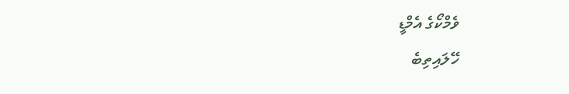ވެމްކޯގެ އެމްޑީ
ހޭލައިތިބެ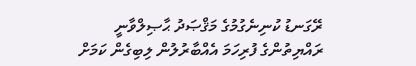ރޭގަނޑު ކުނިނެގުމުގެ މަޤްޞަދު ޙާޞިލްވާނީ ރައްޔިތުންގެ ފުރިހަމަ އެއްބާރުލުން ލިބިގެން ކަމަށް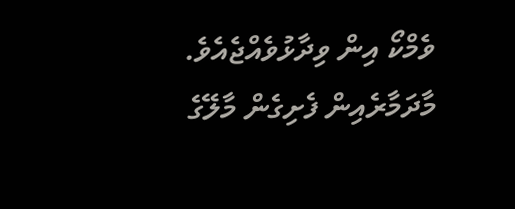ވެމްކޯ އިން ވިދާޅުވެއްޖެއެވެ.  މާދަމާރެއިން ފެށިގެން މާލޭގެ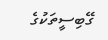ގޭބިސީތަކުގެ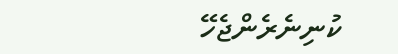ކުނިނެރެންޖެހޭ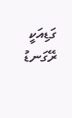ގަޑިއަކީ ރޭގަނޑު